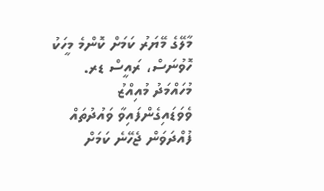މާލޭގެ މޭޔަރު ކަމަށް ކޮންމެ މީހަކު ހޮވުނަސް، ރައީސް ޑރ. މުހައްމަދު މުއިއްޒު ވެވަޑައިގެންފައިވާ ވައުދުތައް ފުއްދަވަން ޖެހޭނެ ކަމަށް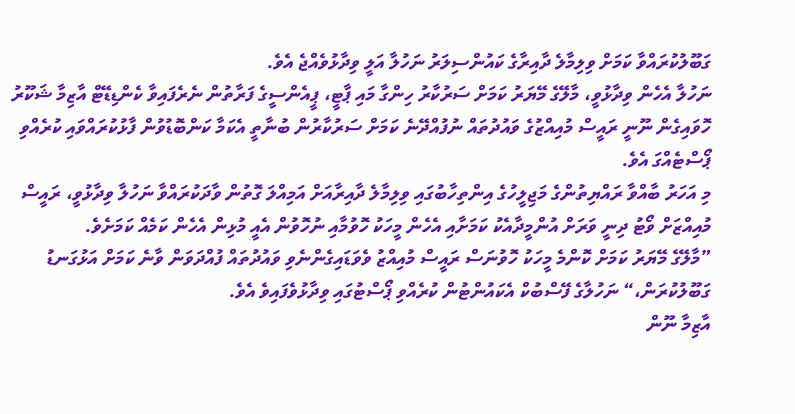ގަބޫލުކުރައްވާ ކަމަށް ވިލިމާލެ ދާއިރާގެ ކައުންސިލަރު ނަހުލާ އަލީ ވިދާޅުވެއްޖެ އެވެ.
ނަހުލާ އެހެން ވިދާޅުވީ، މާލޭގެ މޭޔަރު ކަމަށް ސަރުކާރު ހިންގާ މައި ޕާޓީ، ޕީއެންސީގެ ފަރާތުން ނެރެފައިވާ ކެންޑިޑޭޓް އާޒިމާ ޝަކޫރު ހޮވައިގެން ނޫނީ ރައީސް މުއިއްޒުގެ ވައުދުތައް ނުފުއްދޭނެ ކަމަށް ސަރުކާރުން ބުނާތީ އެކަމާ ކަންބޮޑުވުން ފާޅުކުރައްވައި ކުރެއްވި ޕޯސްޓެއްގަ އެވެ.
މި އަހަރު ބާއްވާ ރައްޔިތުންގެ މަޖިލީހުގެ އިންތިހާބުގައި ވިލިމާލެ ދާއިރާއަށް އަމިއްލަ ގޮތުން ވާދަކުރައްވާ ނަހުލާ ވިދާޅުވީ، ރައީސް މުއިއްޒަށް ވޯޓު ދިނީ ވަރަށް އުންމީދާއެކު ކަމަށާއި އެހެން މީހަކު ހޮވުމާއި ނުހޮވުން އެއީ މުޅިން އެހެން ކަމެއް ކަމަށެވެ.
”މާލޭގެ މޭޔަރު ކަމަށް ކޮންމެ މީހަކު ހޮވުނަސް ރައީސް މުއިއްޒު ވެވަޑައިގެންނެވި ވައުދުތައް ފުއްދަވަން ވާނެ ކަމަށް އަޅުގަނޑު ގަބޫލުކުރަން،“ ނަހުލާގެ ފޭސްބުކް އެކައުންޓުން ކުރެއްވި ޕޯސްޓުގައި ވިދާޅުވެފައިވެ އެވެ.
އާޒިމާ ނޫން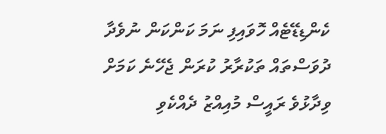ކެންޑިޑޭޓެއް ހޮވައިފި ނަމަ ކަންކަން ނުވެދާ ދުވަސްތައް ތަކުރާރު ކުރަން ޖެހޭނެ ކަމަށް ވިދާޅުވެ ރައީސް މުއިއްޒު ދެއްކެވި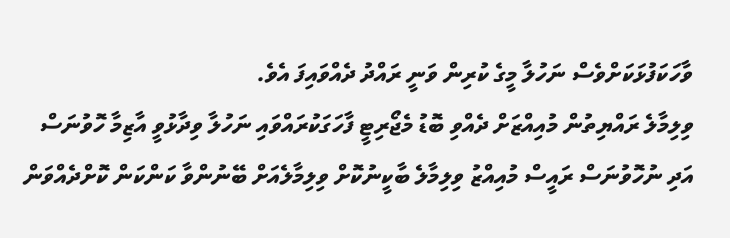ވާހަކަފުޅަކަށްވެސް ނަހުލާ މީގެ ކުރިން ވަނީ ރައްދު ދެއްވައިފަ އެވެ.
ވިލިމާލެ ރައްޔިތުން މުއިއްޒަށް ދެއްވި ބޮޑު މެޖޯރިޓީ ފާހަގަކުރައްވައި ނަހުލާ ވިދާޅުވީ އާޒިމާ ހޮވުނަސް އަދި ނުހޮވުނަސް ރައީސް މުއިއްޒު ވިލިމާލެ ބާކީނުކޮށް ވިލިމާލެއަށް ބޭނުންވާ ކަންކަން ކޮށްދެއްވަން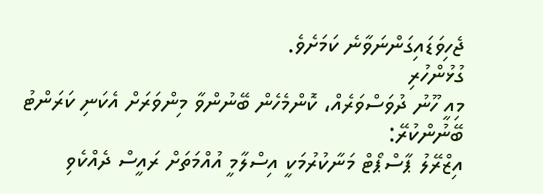ޖެހިވަޑައިގަންނަވާނެ ކަމަށެވެ.
ގުޅުންހުރި
މިއީ ހޫނު ދުވަސްވަރެއް، ކޮންމެހެން ބޭނުންވާ މިންވަރަށް އެކަނި ކަރަންޓު ބޭނުންކުރޭ:
އިޒްރޭލު ޕާސްޕޯޓް މަނާކުރުމަކީ އިސްލާމީ އުއްމަތަށް ރައީސް ދެއްކެވި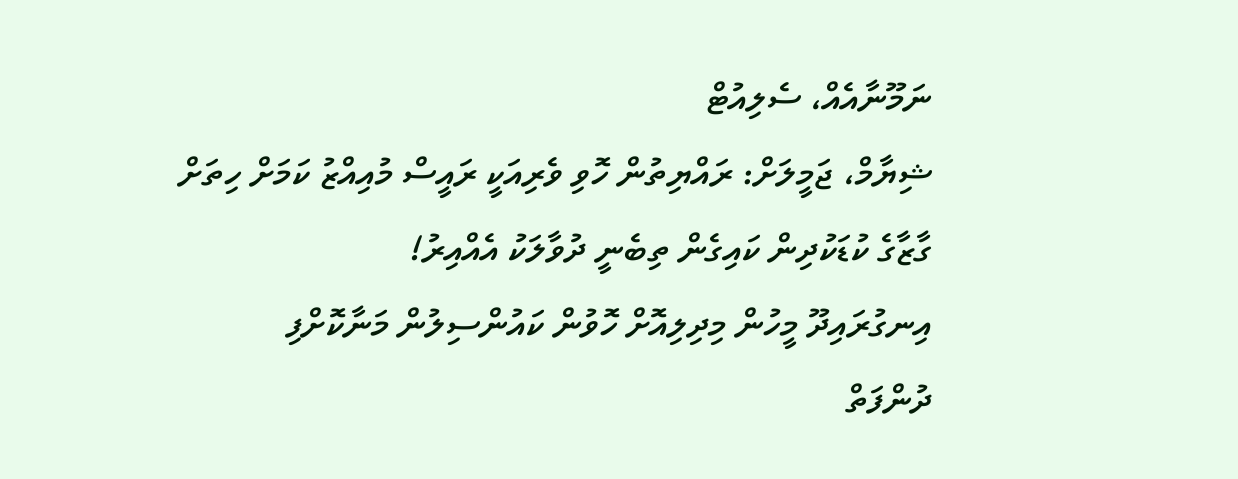ނަމޫނާއެއް، ސެލިއުޓް
ޝިޔާމް، ޖަމީލަށް: ރައްޔިތުން ހޮވި ވެރިއަކީ ރައީސް މުއިއްޒު ކަމަށް ހިތަށް
ގާޒާގެ ކުޑަކުދިން ކައިގެން ތިބެނީ ދުވާލަކު އެއްއިރު!
އިނގުރައިދޫ މީހުން މިދިލިއޮށް ހޮވުން ކައުންސިލުން މަނާކޮށްފި
ދުންފަތް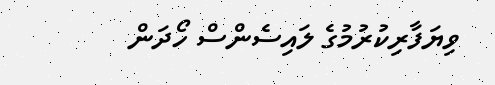ވިޔަފާރިކުރުމުގެ ލައިސެންސް ހޯދަން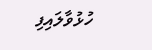ހުޅުވާލައިފި